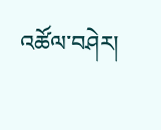འཚོལ་བཤེར།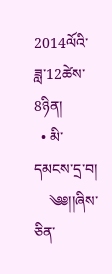2014ལོའི་ཟླ་12ཚེས་8ཉིན།
  • མི་དམངས་དྲ་བ།
    ༄༅།།ཞིས་ཅིན་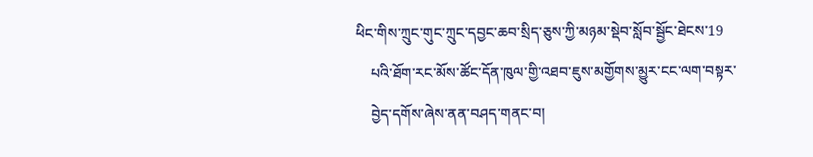ཕིང་གིས་ཀྲུང་གུང་ཀྲུང་དབྱང་ཆབ་སྲིད་ཅུས་ཀྱི་མཉམ་སྡེབ་སློབ་སྦྱོང་ཐེངས་19
    པའི་ཐོག་རང་མོས་ཚོང་དོན་ཁུལ་གྱི་འཐབ་ཇུས་མགྱོགས་མྱུར་ངང་ལག་བསྟར་
    བྱེད་དགོས་ཞེས་ནན་བཤད་གནང་བ།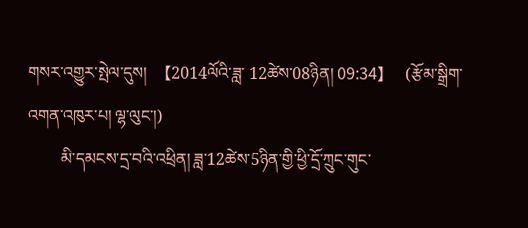གསར་འགྱུར་སྤེལ་དུས།  【2014ལོའི་ཟླ་ 12ཚེས་08ཉིན། 09:34】   (རྩོམ་སྒྲིག་འགན་འཁུར་པ། ལྷ་ལུང་།)
        མི་དམངས་དྲ་བའི་འཕྲིན། ཟླ་12ཚེས་5ཉིན་གྱི་ཕྱི་དྲོ་ཀྲུང་གུང་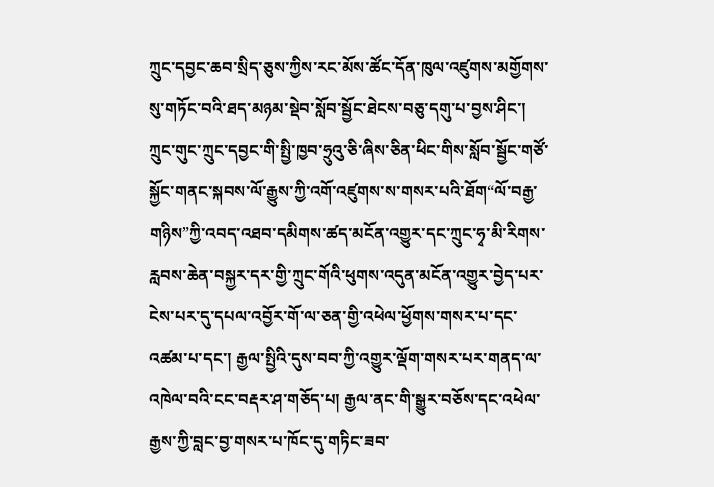ཀྲུང་དབྱང་ཆབ་སྲིད་ཅུས་ཀྱིས་རང་མོས་ཚོང་དོན་ཁུལ་འཛུགས་མགྱོགས་སུ་གཏོང་བའི་ཐད་མཉམ་སྡེབ་སློབ་སྦྱོང་ཐེངས་བཅུ་དགུ་པ་བྱས་ཤིང་། ཀྲུང་གུང་ཀྲུང་དབྱང་གི་སྤྱི་ཁྱབ་ཧྲུའུ་ཅི་ཞིས་ཅིན་ཕིང་གིས་སློབ་སྦྱོང་གཙོ་སྐྱོང་གནང་སྐབས་ལོ་རྒྱུས་ཀྱི་འགོ་འཛུགས་ས་གསར་པའི་ཐོག“ལོ་བརྒྱ་གཉིས”ཀྱི་འབད་འཐབ་དམིགས་ཚད་མངོན་འགྱུར་དང་ཀྲུང་ཧྭ་མི་རིགས་རླབས་ཆེན་བསྐྱར་དར་གྱི་ཀྲུང་གོའི་ཕུགས་འདུན་མངོན་འགྱུར་བྱེད་པར་ངེས་པར་དུ་དཔལ་འབྱོར་གོ་ལ་ཅན་གྱི་འཕེལ་ཕྱོགས་གསར་པ་དང་འཚམ་པ་དང་། རྒྱལ་སྤྱིའི་དུས་བབ་ཀྱི་འགྱུར་ལྡོག་གསར་པར་གནད་ལ་འཁེལ་བའི་ངང་བརྡར་ཤ་གཅོད་པ། རྒྱལ་ནང་གི་སྒྱུར་བཅོས་དང་འཕེལ་རྒྱས་ཀྱི་བླང་བྱ་གསར་པ་ཁོང་དུ་གཏིང་ཟབ་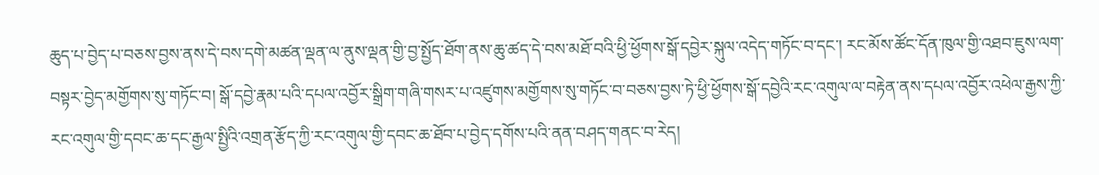ཆུད་པ་བྱེད་པ་བཅས་བྱས་ནས་དེ་བས་དགེ་མཚན་ལྡན་ལ་ནུས་ལྡན་གྱི་བྱ་སྤྱོད་ཐོག་ནས་ཆུ་ཚད་དེ་བས་མཐོ་བའི་ཕྱི་ཕྱོགས་སྒོ་དབྱེར་སྐུལ་འདེད་གཏོང་བ་དང་། རང་མོས་ཚོང་དོན་ཁུལ་གྱི་འཐབ་ཇུས་ལག་བསྟར་བྱེད་མགྱོགས་སུ་གཏོང་བ། སྒོ་དབྱེ་རྣམ་པའི་དཔལ་འབྱོར་སྒྲིག་གཞི་གསར་པ་འཛུགས་མགྱོགས་སུ་གཏོང་བ་བཅས་བྱས་ཏེ་ཕྱི་ཕྱོགས་སྒོ་དབྱེའི་རང་འགུལ་ལ་བརྟེན་ནས་དཔལ་འབྱོར་འཕེལ་རྒྱས་ཀྱི་རང་འགུལ་གྱི་དབང་ཆ་དང་རྒྱལ་སྤྱིའི་འགྲན་རྩོད་ཀྱི་རང་འགུལ་གྱི་དབང་ཆ་ཐོབ་པ་བྱེད་དགོས་པའི་ནན་བཤད་གནང་བ་རེད།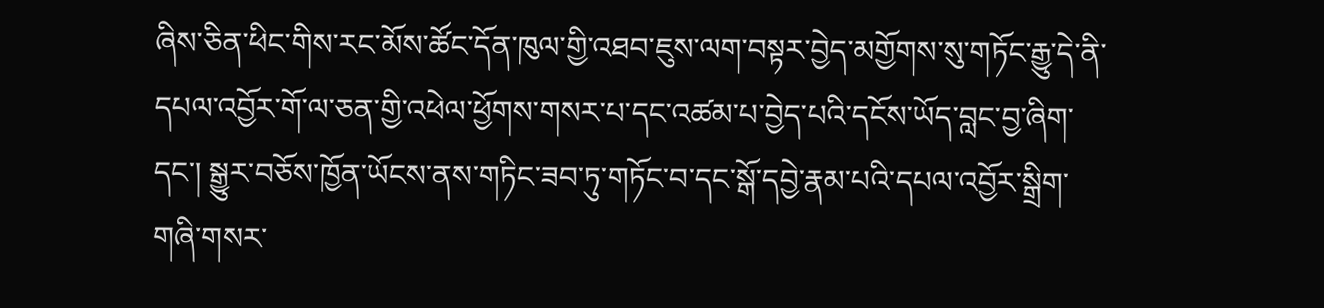ཞིས་ཅིན་ཕིང་གིས་རང་མོས་ཚོང་དོན་ཁུལ་གྱི་འཐབ་ཇུས་ལག་བསྟར་བྱེད་མགྱོགས་སུ་གཏོང་རྒྱུ་དེ་ནི་དཔལ་འབྱོར་གོ་ལ་ཅན་གྱི་འཕེལ་ཕྱོགས་གསར་པ་དང་འཚམ་པ་བྱེད་པའི་དངོས་ཡོད་བླང་བྱ་ཞིག་དང་། སྒྱུར་བཅོས་ཁྱོན་ཡོངས་ནས་གཏིང་ཟབ་ཏུ་གཏོང་བ་དང་སྒོ་དབྱེ་རྣམ་པའི་དཔལ་འབྱོར་སྒྲིག་གཞི་གསར་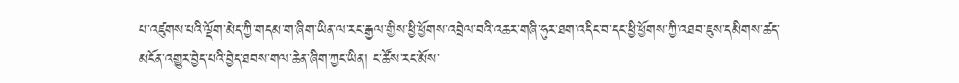པ་འཛུགས་པའི་ལྡོག་མེད་ཀྱི་གདམ་ག་ཞིག་ཡིན་ལ་རང་རྒྱལ་གྱིས་ཕྱི་ཕྱོགས་འབྲེལ་བའི་འཆར་གཞི་ཧུར་ཐག་འདིང་བ་དང་ཕྱི་ཕྱོགས་ཀྱི་འཐབ་ཇུས་དམིགས་ཚད་མངོན་འགྱུར་བྱེད་པའི་བྱེད་ཐབས་གལ་ཆེན་ཞིག་ཀྱང་ཡིན། ང་ཚོས་རང་མོས་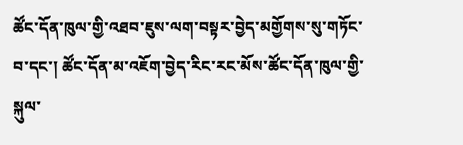ཚོང་དོན་ཁུལ་གྱི་འཐབ་ཇུས་ལག་བསྟར་བྱེད་མགྱོགས་སུ་གཏོང་བ་དང་། ཚོང་དོན་མ་འཇོག་བྱེད་རིང་རང་མོས་ཚོང་དོན་ཁུལ་གྱི་སྐུལ་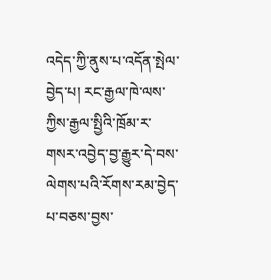འདེད་ཀྱི་ནུས་པ་འདོན་སྤེལ་བྱེད་པ། རང་རྒྱལ་ཁེ་ལས་ཀྱིས་རྒྱལ་སྤྱིའི་ཁྲོམ་ར་གསར་འབྱེད་བྱ་རྒྱུར་དེ་བས་ལེགས་པའི་རོགས་རམ་བྱེད་པ་བཅས་བྱས་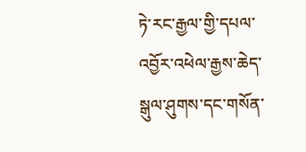ཏེ་རང་རྒྱལ་གྱི་དཔལ་འབྱོར་འཕེལ་རྒྱས་ཆེད་སྒུལ་ཤུགས་དང་གསོན་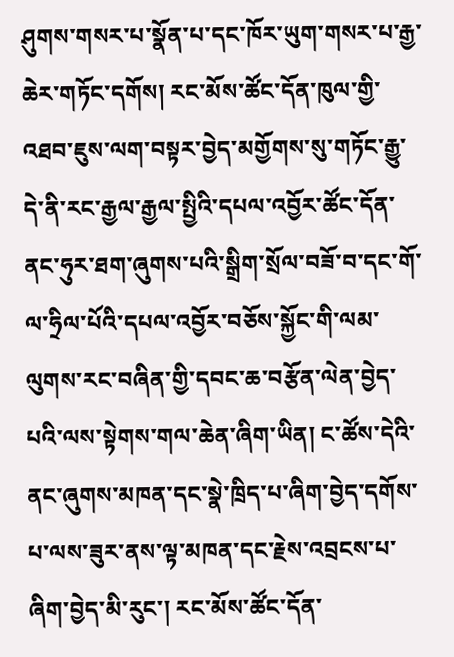ཤུགས་གསར་པ་སྣོན་པ་དང་ཁོར་ཡུག་གསར་པ་རྒྱ་ཆེར་གཏོང་དགོས། རང་མོས་ཚོང་དོན་ཁུལ་གྱི་འཐབ་ཇུས་ལག་བསྟར་བྱེད་མགྱོགས་སུ་གཏོང་རྒྱུ་དེ་ནི་རང་རྒྱལ་རྒྱལ་སྤྱིའི་དཔལ་འབྱོར་ཚོང་དོན་ནང་ཧུར་ཐག་ཞུགས་པའི་སྒྲིག་སྲོལ་བཟོ་བ་དང་གོ་ལ་ཧྲིལ་པོའི་དཔལ་འབྱོར་བཅོས་སྐྱོང་གི་ལམ་ལུགས་རང་བཞིན་གྱི་དབང་ཆ་བརྩོན་ལེན་བྱེད་པའི་ལས་སྟེགས་གལ་ཆེན་ཞིག་ཡིན། ང་ཚོས་དེའི་ནང་ཞུགས་མཁན་དང་སྣེ་ཁྲིད་པ་ཞིག་བྱེད་དགོས་པ་ལས་ཟུར་ནས་ལྟ་མཁན་དང་རྗེས་འབྲངས་པ་ཞིག་བྱེད་མི་རུང་། རང་མོས་ཚོང་དོན་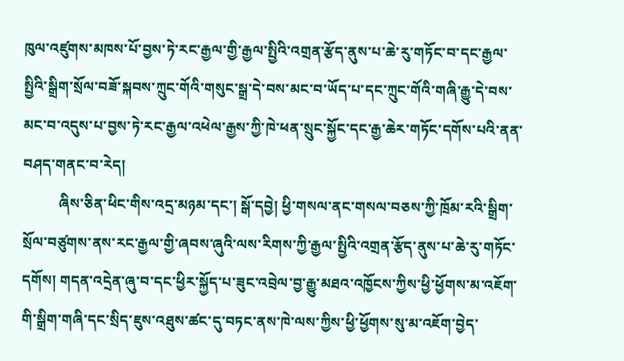ཁུལ་འཛུགས་མཁས་པོ་བྱས་ཏེ་རང་རྒྱལ་གྱི་རྒྱལ་སྤྱིའི་འགྲན་རྩོད་ནུས་པ་ཆེ་རུ་གཏོང་བ་དང་རྒྱལ་སྤྱིའི་སྒྲིག་སྲོལ་བཟོ་སྐབས་ཀྲུང་གོའི་གསུང་སྒྲ་དེ་བས་མང་བ་ཡོད་པ་དང་ཀྲུང་གོའི་གཞི་རྒྱུ་དེ་བས་མང་བ་འདུས་པ་བྱས་ཏེ་རང་རྒྱལ་འཕེལ་རྒྱས་ཀྱི་ཁེ་ཕན་སྲུང་སྐྱོང་དང་རྒྱ་ཆེར་གཏོང་དགོས་པའི་ནན་བཤད་གནང་བ་རེད།
          ཞིས་ཅིན་ཕིང་གིས་འདྲ་མཉམ་དང་། སྒོ་དབྱེ། ཕྱི་གསལ་ནང་གསལ་བཅས་ཀྱི་ཁྲོམ་རའི་སྒྲིག་སྲོལ་བཙུགས་ནས་རང་རྒྱལ་གྱི་ཞབས་ཞུའི་ལས་རིགས་ཀྱི་རྒྱལ་སྤྱིའི་འགྲན་རྩོད་ནུས་པ་ཆེ་རུ་གཏོང་དགོས། གདན་འདྲེན་ཞུ་བ་དང་ཕྱིར་སྐྱོད་པ་ཟུང་འབྲེལ་བྱ་རྒྱུ་མཐའ་འཁྱོངས་ཀྱིས་ཕྱི་ཕྱོགས་མ་འཇོག་གི་སྒྲིག་གཞི་དང་སྲིད་ཇུས་འཐུས་ཚང་དུ་བཏང་ནས་ཁེ་ལས་ཀྱིས་ཕྱི་ཕྱོགས་སུ་མ་འཇོག་བྱེད་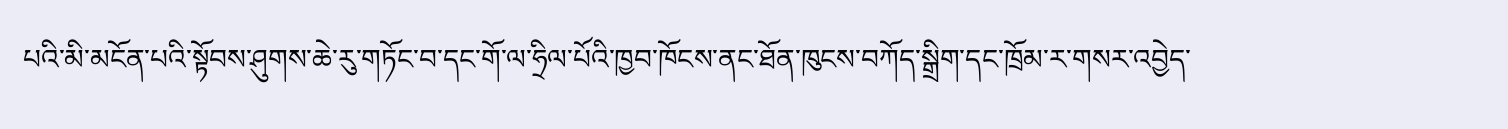པའི་མི་མངོན་པའི་སྟོབས་ཤུགས་ཆེ་རུ་གཏོང་བ་དང་གོ་ལ་ཧྲིལ་པོའི་ཁྱབ་ཁོངས་ནང་ཐོན་ཁུངས་བཀོད་སྒྲིག་དང་ཁྲོམ་ར་གསར་འབྱེད་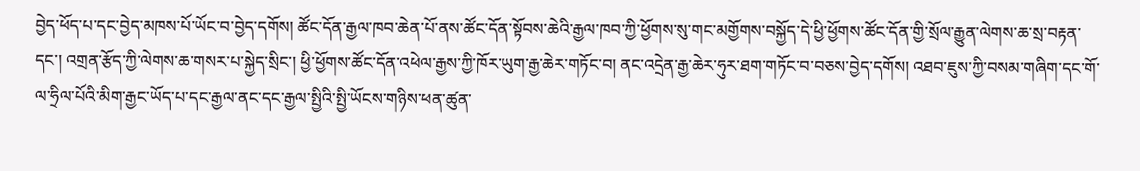བྱེད་ཕོད་པ་དང་བྱེད་མཁས་པོ་ཡོང་བ་བྱེད་དགོས། ཚོང་དོན་རྒྱལ་ཁབ་ཆེན་པོ་ནས་ཚོང་དོན་སྟོབས་ཆེའི་རྒྱལ་ཁབ་ཀྱི་ཕྱོགས་སུ་གང་མགྱོགས་བསྐྱོད་དེ་ཕྱི་ཕྱོགས་ཚོང་དོན་གྱི་སྲོལ་རྒྱུན་ལེགས་ཆ་སྲ་བརྟན་དང་། འགྲན་རྩོད་ཀྱི་ལེགས་ཆ་གསར་པ་སྐྱེད་སྲིང་། ཕྱི་ཕྱོགས་ཚོང་དོན་འཕེལ་རྒྱས་ཀྱི་ཁོར་ཡུག་རྒྱ་ཆེར་གཏོང་བ། ནང་འདྲེན་རྒྱ་ཆེར་ཧུར་ཐག་གཏོང་བ་བཅས་བྱེད་དགོས། འཐབ་ཇུས་ཀྱི་བསམ་གཞིག་དང་གོ་ལ་ཧྲིལ་པོའི་མིག་རྒྱང་ཡོད་པ་དང་རྒྱལ་ནང་དང་རྒྱལ་སྤྱིའི་སྤྱི་ཡོངས་གཉིས་ཕན་ཚུན་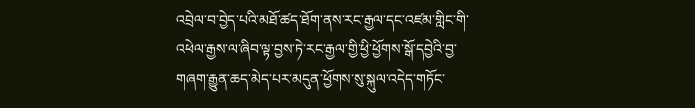འབྲེལ་བ་བྱེད་པའི་མཐོ་ཚད་ཐོག་ནས་རང་རྒྱལ་དང་འཛམ་གླིང་གི་འཕེལ་རྒྱས་ལ་ཞིབ་ལྟ་བྱས་ཏེ་རང་རྒྱལ་གྱི་ཕྱི་ཕྱོགས་སྒོ་དབྱེའི་བྱ་གཞག་རྒྱུན་ཆད་མེད་པར་མདུན་ཕྱོགས་སུ་སྐུལ་འདེད་གཏོང་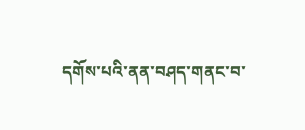དགོས་པའི་ནན་བཤད་གནང་བ་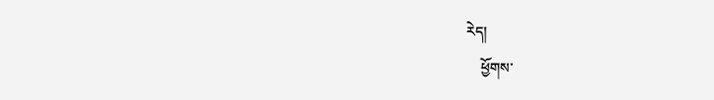རེད།
    ཕྱོགས་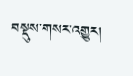བསྡུས་གསར་འགྱུར།